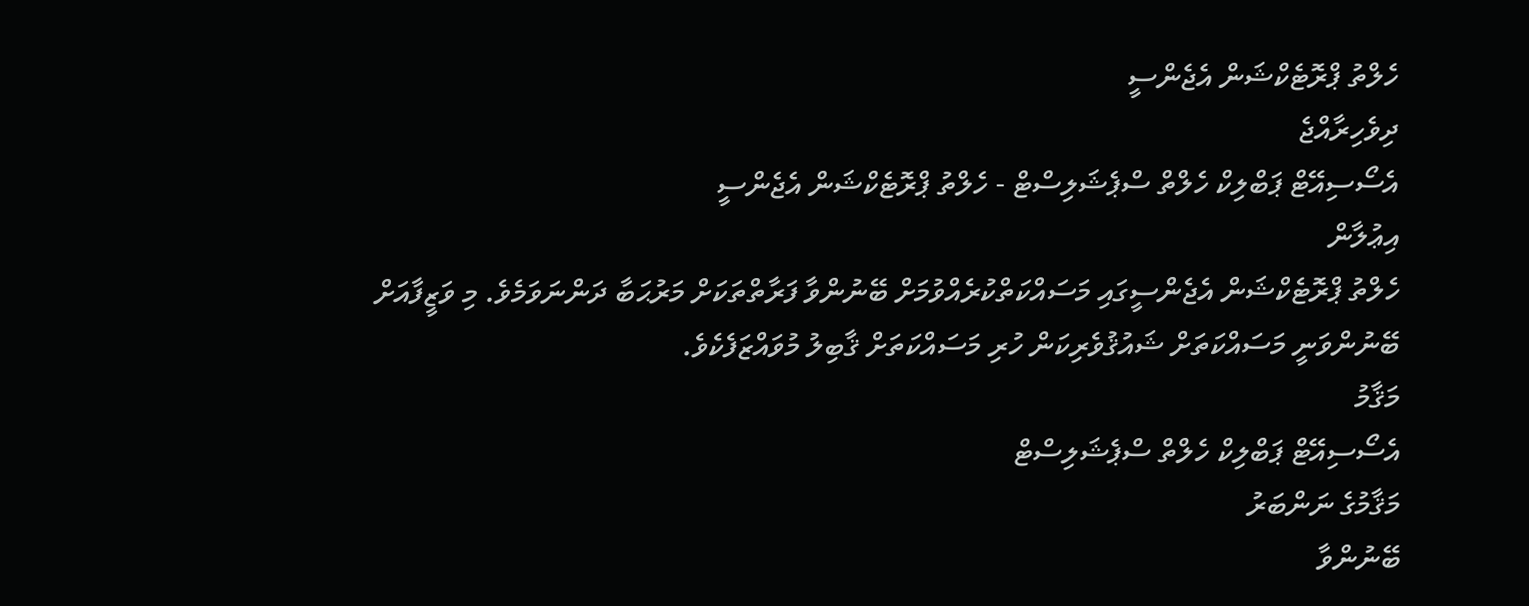ހެލްތު ޕްރޮޓެކްޝަން އެޖެންސީ
ދިވެހިރާއްޖެ
އެސޯސިއޭޓް ޕަބްލިކް ހެލްތް ސްޕެޝަލިސްޓް - ހެލްތު ޕްރޮޓެކްޝަން އެޖެންސީ
އިޢުލާން
ހެލްތު ޕްރޮޓެކްޝަން އެޖެންސީގައި މަސައްކަތްކުރެއްވުމަށް ބޭނުންވާ ފަރާތްތަކަށް މަރުޙަބާ ދަންނަވަމެވެ. މި ވަޒީފާއަށް ބޭނުންވަނީ މަސައްކަތަށް ޝައުޤުވެރިކަން ހުރި މަސައްކަތަށް ޤާބިލު މުވައްޒަފެކެވެ.
މަޤާމު
އެސޯސިއޭޓް ޕަބްލިކް ހެލްތް ސްޕެޝަލިސްޓް
މަޤާމުގެ ނަންބަރު
ބޭނުންވާ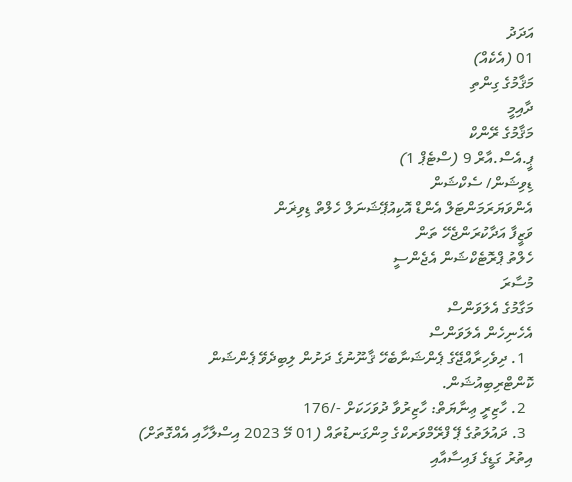އަދަދު
01 (އެކެއް)
މަޤާމުގެ ގިންތި
ދާއިމީ
މަޤާމުގެ ރޭންކް
ޕީ.އެސް.އާރް 9 (ސްޓެޕް 1)
ޑިވިޝަން/ ސެކްޝަން
އެންވަޔަރަމަންޓަލް އެންޑް އޮކިއުޕޭޝަނަލް ހެލްތް ޑިވިޜަން
ވަޒީފާ އަދާކުރަންޖެހޭ ތަން
ހެލްތު ޕްރޮޓެކްޝަން އެޖެންސީ
މުސާރަ
މަގާމުގެ އެލަވަންސް
އެހެނިހެން އެލަވަންސް
  1. ދިވެހިރާއްޖޭގެ ޕެންޝަނާބެހޭ ޤާނޫނުގެ ދަށުން ލިބިދެވޭ ޕެންޝަން ކޮންޓްރިބިއުޝަން.
  2. ހާޒިރީ ޢިނާޔަތް: ހާޒިރުވާ ދުވަހަކަށް -/176
  3. ދައުލަތުގެ ޕޭ ފްރޭމްވަރކްގެ މިންގަނޑުތައް (01 މޭ 2023 އިސްލާހާއި އެއްގޮތަށް) އިތުރު ގަޑީގެ ފައިސާއާއި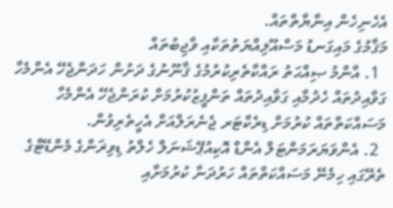އެހެނިހެން އިނާޔާތްތައް.
މަޤާމުގެ މައިގަނޑު މަސްއޫލިއްޔަތުތަކާއި ވާޖިބުތައް
  1. އާންމު ޞިއްޙަތު ރައްކާތެރިކުރުމުގެ ޤާނޫނުގެ ދަށުން ހަދަންޖެހޭ އެންމެހާ ގަވާއިދުތައް ހެދުމާއި ގަވާއިދުތައް ތަންފީޒުކުރުމަށް ކުރަންޖެހޭ އެންމެހާ މަސައްކަތްތައް ކުރުމަށް ޑިރެކްޓަރ ޖެނެރަލްއަށް އެހީތެރިވުން.
  2. އެންވަޔަރަމަންޓަލް އެންޑް އޮކިއުޕޭޝަނަލް ހެލްތު ޑިވިޜަންގެ މެންޑޭޓްގެ ތެރޭގައި ހިމެނޭ މަސައްކަތްތައް ހަރުދަނާ ކުރުމަށާއި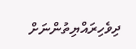ދިވެހިރައްޔިތުންނަށް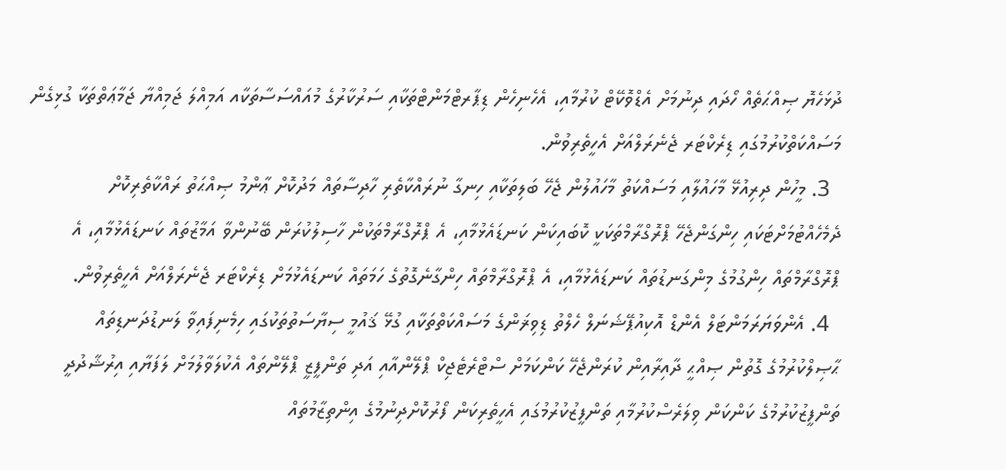ދުޅަހެޔޮ ޞިއްޙަތެއް ހޯދައި ދިނުމަށް އެޑްވޮކޭޓް ކުރުމާއި، އެހެނިހެން ޑިޕާރޓްމަންޓްތަކާއި ސަރުކާރުގެ މުއައްސަސާތަކާއ އަމިއްލަ ޖަމިއްޔާ ޖަމާޢަތްތަކާ ގުޅިގެން މަސައްކަތްކުރުމުގައި ޑިރެކްޓަރ ޖެނެރަލްއަށް އެހީތެރިވުން.
  3. މީހުން ދިރިއުޅޭ މާހައުލާއި މަސައްކަތު މާހައުލުން ޖެހޭ ބަލިތަކާއި ހިނގާ ނުރައްކާތެރި ހާދިސާތައް މަދުކޮށް ޢާންމު ޞިއްޙަތު ރައްކާތެރިކޮށް ދެމެހެއްޓުމަށްޓަކައި ހިންގަންޖެހޭ ޕްރޮގްރާމްތަކަކީ ކޮބައިކަން ކަނޑައެޅުމާއި، އެ ޕްރޮގްރާމްތަކުން ހާސިލުކުރަން ބޭނުންވާ އަމާޒުތައް ކަނޑައެޅުމާއި، އެ ޕްރޮގްރާމްތައް ހިންގުމުގެ މިންގަނޑުތައް ކަނޑައެޅުމާއި، އެ ޕްރޮގްރާމްތައް ހިންގާނެގޮތުގެ ހަމަތައް ކަނޑައެޅުމަށް ޑިރެކްޓަރ ޖެނެރަލްއަށް އެހީތެރިވުން.
  4. އެންވަޔަރަމަންޓަލް އެންޑް އޮކިއުޕޭޝަނަލް ހެލްތު ޑިވިޜަންގެ މަސައްކަތްތަކާއި ގުޅޭ ޤައުމީ ސިޔާސަތުތަކުގައި ހިމެނިފައިވާ ލަނޑުދަނޑިތައް ޙާޞިލްކުރުމުގެ ގޮތުން ޞިއްޙީ ދާއިރާއިން ކުރަންޖެހޭ ކަންކަމަށް ސްޓްރެޓެޖިކް ޕްލޭންއާއި އަދި ތަންފީޒީ ޕްލޭންތައް އެކުލަވާލުމަށް ލަފަޔާއި އިރުޝާދުދީ ތަންފީޒުކުރުމުގެ ކަންކަން ވިލަރެސްކުރުމާއި ތަންފީޒުކުރުމުގައި އެހީތެރިކަން ފޯރުކޮށްދިނުމުގެ އިންތިޒާމުތައް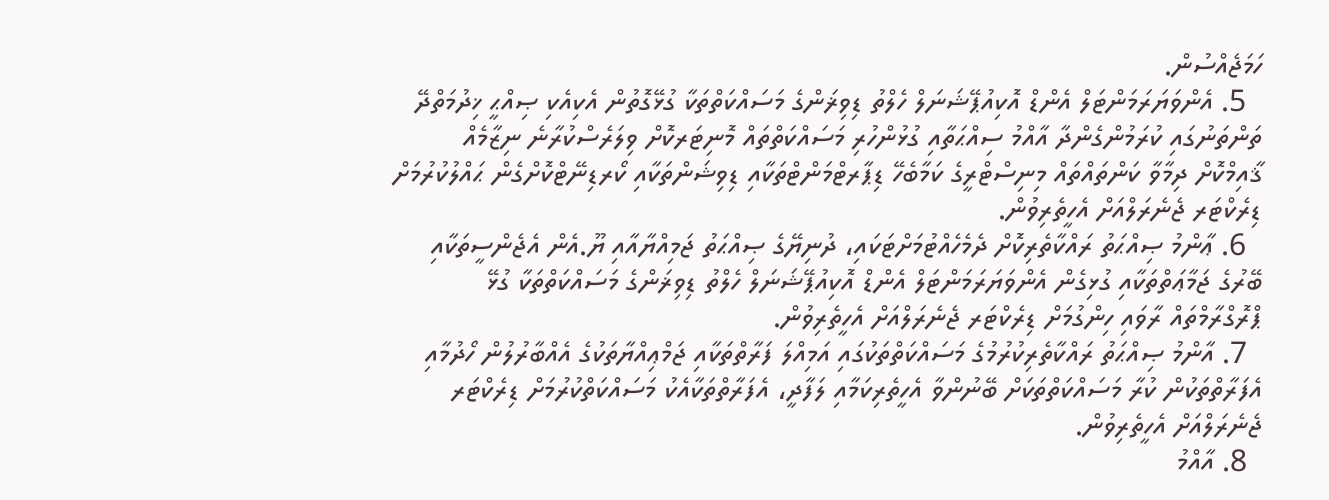ހަމަޖެއްސުން.
  5. އެންވަޔަރަމަންޓަލް އެންޑް އޮކިއުޕޭޝަނަލް ހެލްތު ޑިވިޜަންގެ މަސައްކަތްތަކާ ގުޅޭގޮތުން އެކިއެކި ޞިއްޙީ ޚިދުމަތްދޭ ތަންތަނުގައި ކުރަމުންގެންދާ އާއްމު ސިއްޙަތާއި ގުޅުންހުރި މަސައްކަތްތައް މޮނިޓަރކޮށް ވިލަރެސްކުރާނެ ނިޒާމެއް ޤާއިމްކޮށް ދިމާވާ ކަންތައްތައް މިނިސްޓްރީގެ ކަމާބެހޭ ޑިޕާރޓްމަންޓްތަކާއި ޑިވިޝަންތަކާއި ކޯރޑިނޭޓްކޮށްގެން ޙައްލުކުރުމަށް ޑިރެކްޓަރ ޖެނެރަލްއަށް އެހީތެރިވުން.
  6. ޢާންމު ޞިއްޙަތު ރައްކާތެރިކޮށް ދެމެހެއްޓުމަށްޓަކައި، ދުނިޔޭގެ ޞިއްޙަތު ޖަމިއްޔާއާއި ޔޫ.އެން އެޖެންސީތަކާއި ބޭރުގެ ޖަމާޢަތްތަކާއި ގުޅިގެން އެންވަޔަރަމަންޓަލް އެންޑް އޮކިއުޕޭޝަނަލް ހެލްތު ޑިވިޜަންގެ މަސައްކަތްތަކާ ގުޅޭ ޕްރޮގްރާމްތައް ރާވައި ހިންގުމަށް ޑިރެކްޓަރ ޖެނެރަލްއަށް އެހީތެރިވުން.
  7. އާންމު ޞިއްޙަތު ރައްކާތެރިކުރުމުގެ މަސައްކަތްތަކުގައި އަމިއްލަ ފަރާތްތަކާއި ޖަމްޢިއްޔާތަކުގެ އެއްބާރުލުން ހޯދުމާއި އެފަރާތްތަކުން ކުރާ މަސައްކަތްތަކަށް ބޭނުންވާ އެހީތެރިކަމާއި ލަފާދީ، އެފަރާތްތަކާއެކު މަސައްކަތްކުރުމަށް ޑިރެކްޓަރ ޖެނެރަލްއަށް އެހީތެރިވުން.
  8. އާއްމު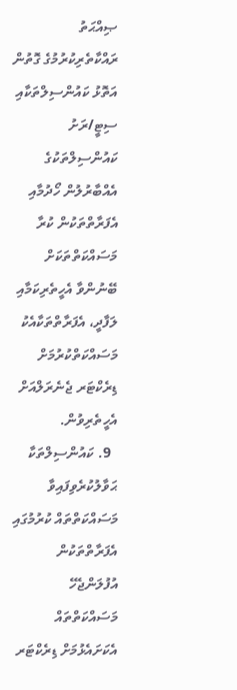ޞިއްޙަތު ރައްކާތެރިކުރުމުގެ ގޮތުން އަތޮޅު ކައުންސިލްތަކާއި ސިޓީ/ރަށު ކައުންސިލްތަކުގެ އެއްބާރުލުން ހޯދުމާއި އެފަރާތްތަކުން ކުރާ މަސައްކަތްތަކަށް ބޭނުންވާ އެހީތެރިކަމާއި ލަފާދީ، އެފަރާތްތަކާއެކު މަސައްކަތްކުރުމަށް ޑިރެކްޓަރ ޖެނެރަލްއަށް އެހީތެރިވުން.
  9. ކައުންސިލްތަކާ ޙަވާލުކުރެވިފައިވާ މަސައްކަތްތައް ކުރުމުގައި އެފަރާތްތަކުން އުފުލަންޖެހޭ މަސައްކަތްތައް އެކަށައެޅުމަށް ޑިރެކްޓަރ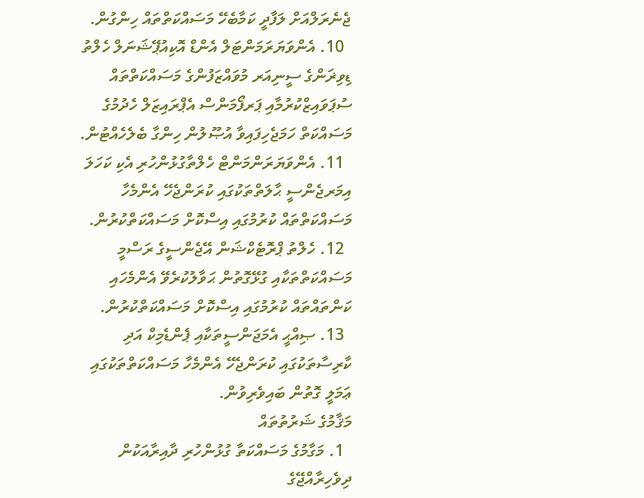ޖެނެރަލްއަށް ލަފާދީ ކަމާބެހޭ މަސައްކަތްތައް ހިންގުން.
  10. އެންވަޔަރަމަންޓަލް އެންޑް އޮކިއުޕޭޝަނަލް ހެލްތު ޑިވިޜަންގެ ސީނިއަރ މުވައްޒަފުންގެ މަސައްކަތްތައް ސުޕަވައިޒްކުރުމާއި ޕަރފޯމަންސް އެޕްރައިޒަލް ހެދުމުގެ މަސައްކަތް ހަމަޖެހިފައިވާ އުޞޫލުން ހިންގާ ބެލެހެއްޓުން.
  11. އެންވަޔަރަންމަންޓް ހެލްތާގުޅުންހުރި އެކި ކަހަލަ އިމަރޖެންސީ ޙާލަތްތަކުގައި ކުރަންޖެހޭ އެންމެހާ މަސައްކަތްތައް ކުރުމުގައި އިސްކޮށް މަސައްކަތްކުރުން.
  12. ހެލްތު ޕްރޮޓެކްޝަން އޭޖެންސީގެ ރަސްމީ މަސައްކަތްތަކާއި ގުޅޭގޮތުން ޙަވާލުކުރެވޭ އެންމެހައި ކަންތައްތައް ކުރުމުގައި އިސްކޮށް މަސައްކަތްކުރުން.
  13. ޞިއްޙީ އެމަޖަންސީތަކާއި ޕެންޑެމިކް އަދި ކާރިސާތަކުގައި ކުރަންޖެހޭ އެންމެހާ މަސައްކަތްތަކުގައި ޢަމަލީ ގޮތުން ބައިވެރިވުން.
މަޤާމުގެ ޝަރުތުތައް
  1. މަގާމުގެ މަސައްކަތާ ގުޅުންހުރި ދާއިރާއަކުން ދިވެހިރާއްޖޭގެ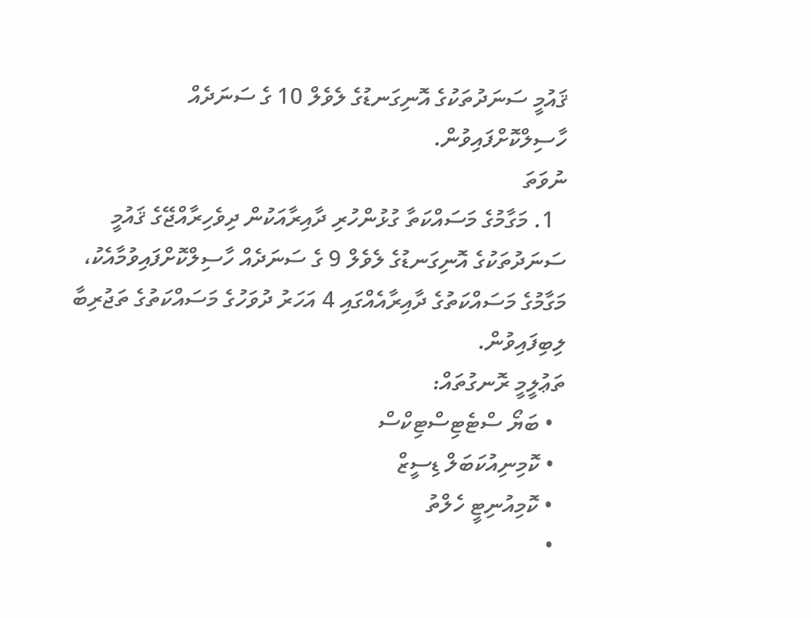ޤައުމީ ސަނަދުތަކުގެ އޮނިގަނޑުގެ ލެވެލް 10 ގެ ސަނަދެއް ހާސިލްކޮށްފައިވުން.
ނުވަތަ
  1. މަގާމުގެ މަސައްކަތާ ގުޅުންހުރި ދާއިރާއަކުން ދިވެހިރާއްޖޭގެ ޤައުމީ ސަނަދުތަކުގެ އޮނިގަނޑުގެ ލެވެލް 9 ގެ ސަނަދެއް ހާސިލްކޮށްފައިވުމާއެކު، މަގާމުގެ މަސައްކަތުގެ ދާއިރާއެއްގައި 4 އަހަރު ދުވަހުގެ މަސައްކަތުގެ ތަޖުރިބާ ލިބިފައިވުން.
ތަޢުލީމީ ރޮނގުތައް:
  • ބަޔޯ ސްޓެޓިސްޓިކްސް
  • ކޮމިނިއުކަބަލް ޑިސީޒް
  • ކޮމިއުނިޓީ ހެލްތު
  •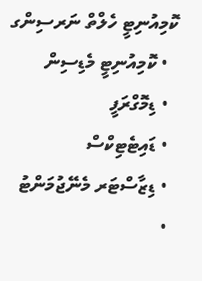ކޮމިއުނިޓީ ހެލްތް ނަރސިންގ
  • ކޮމިއުނިޓީ މެޑިސިން
  • ޑިމޮގްރަފީ
  • ޑައިޓެޓިކްސް
  • ޑިޒާސްޓަރ މެނޭޖުމަންޓު
  •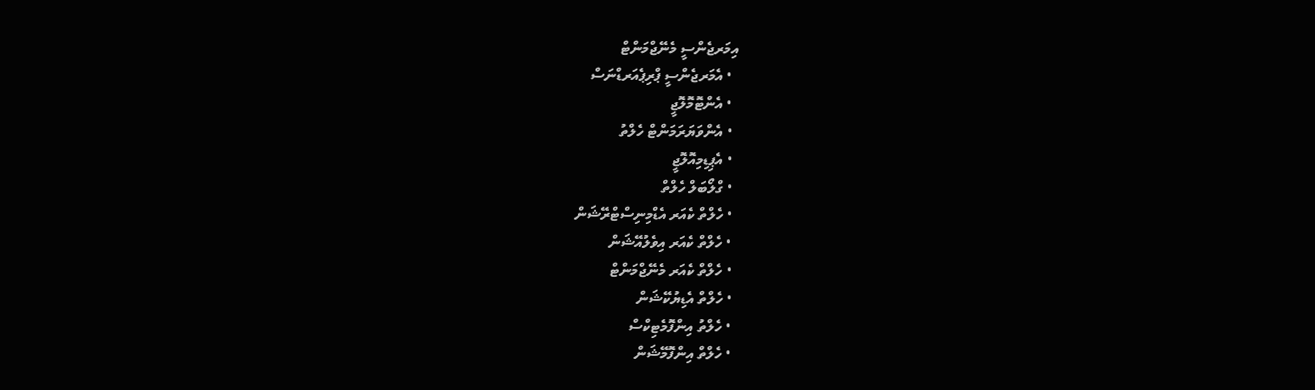އިމަރޖެންސީ މެނޭޖްމަންޓް
  • އެމަރޖެންސީ ޕްރިޕެއަރޑްނަސް
  • އެންޓޮމޮލޮޖީ
  • އެންވަޔަރަމަންޓް ހެލްތު
  • އެޕިޑިމިއޮލޮޖީ
  • ގްލޯބަލް ހެލްތް
  • ހެލްތް ކެއަރ އެޑްމިނިސްޓްރޭޝަން
  • ހެލްތް ކެއަރ އިވެލުއޭޝަން
  • ހެލްތް ކެއަރ މެނޭޖްމަންޓް
  • ހެލްތް އެޑިޔުކޭޝަން
  • ހެލްތު އިންފޮމެޓިކްސް
  • ހެލްތް އިންފޮމޭޝަން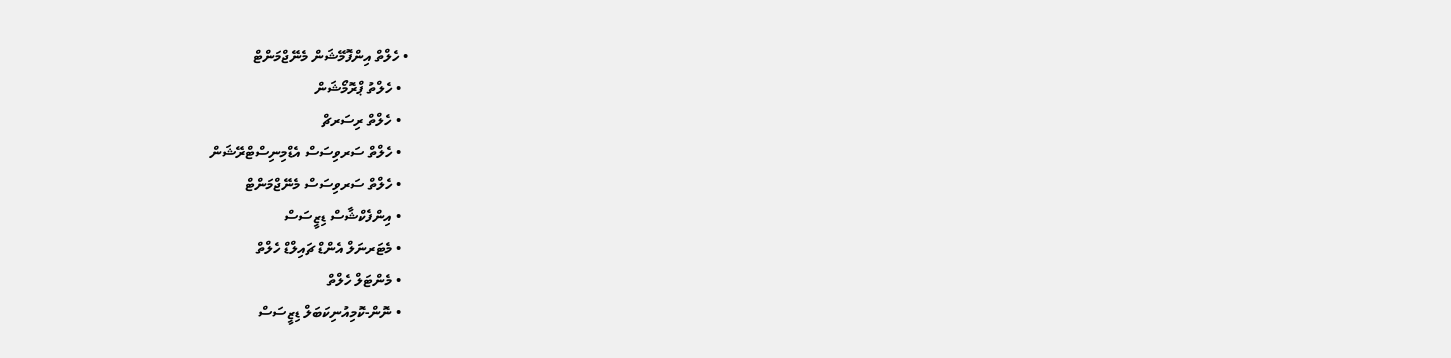• ހެލްތް އިންފޮމޭޝަން މެނޭޖްމަންޓް
  • ހެލްތު ޕްރޮމޯޝަން
  • ހެލްތް ރިސަރޗް
  • ހެލްތް ސަރވިސަސް އެޑްމިނިސްޓްރޭޝަން
  • ހެލްތް ސަރވިސަސް މެނޭޖްމަންޓް
  • އިންފެކްޝާސް ޑިޒީސަސް
  • މެޓަރނަލް އެންޑް ޗައިލްޑް ހެލްތް
  • މެންޓަލް ހެލްތް
  • ނޮން-ކޮމިއުނިކަބަލް ޑިޒީސަސް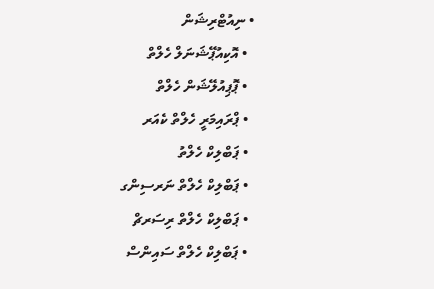• ނިއުޓްރިޝަން
  • އޮކިއުޕޭޝަނަލް ހެލްތް
  • ޕޮޕިއުލޭޝަން ހެލްތް
  • ޕްރައިމަރީ ހެލްތް ކެއަރ
  • ޕަބްލިކް ހެލްތު
  • ޕަބްލިކް ހެލްތް ނަރސިންގ
  • ޕަބްލިކް ހެލްތް ރިސަރޗް
  • ޕަބްލިކް ހެލްތް ސައިންސް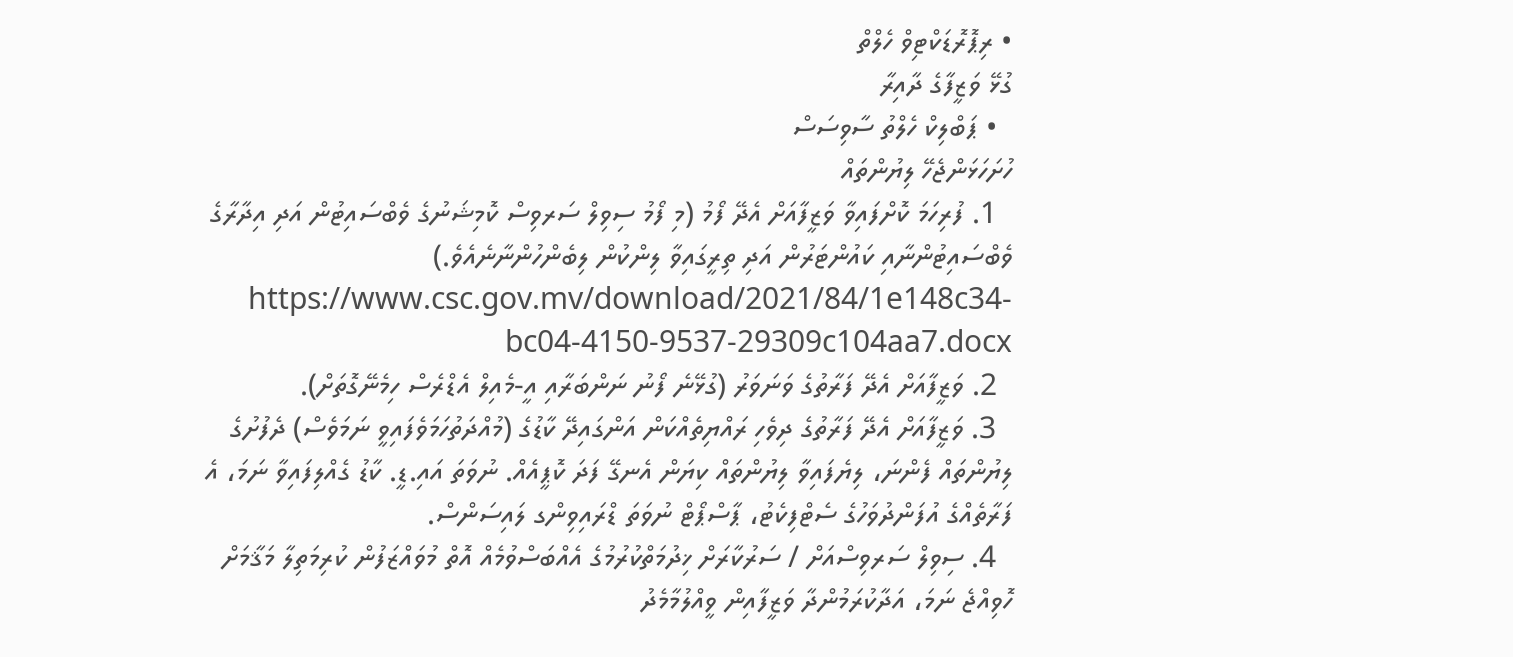• ރިޕޮރޮޑަކްޓިވް ހެލްތް
ގުޅޭ ވަޒީފާގެ ދާއިރާ
  • ޕަބްލިކް ހެލްތު ސާވިސަސް
ހުށަހަޅަންޖެހޭ ލިޔުންތައް
  1. ފުރިހަމަ ކޮށްފައިވާ ވަޒީފާއަށް އެދޭ ފޯމު (މި ފޯމު ސިވިލް ސަރވިސް ކޮމިޝަނުގެ ވެބްސައިޓުން އަދި އިދާރާގެ ވެބްސައިޓުންނާއި ކައުންޓަރުން އަދި ތިރީގައިވާ ލިންކުން ލިބެންހުންނާނެއެވެ.)  https://www.csc.gov.mv/download/2021/84/1e148c34-bc04-4150-9537-29309c104aa7.docx
  2. ވަޒީފާއަށް އެދޭ ފަރާތުގެ ވަނަވަރު (ގުޅޭނެ ފޯނު ނަންބަރާއި އީ-މެއިލް އެޑްރެސް ހިމެނޭގޮތަށް).
  3. ވަޒީފާއަށް އެދޭ ފަރާތުގެ ދިވެހި ރައްޔިތެއްކަން އަންގައިދޭ ކާޑުގެ (މުއްދަތުހަމަވެފައިވީ ނަމަވެސް) ދެފުށުގެ ލިޔުންތައް ފެންނަ، ލިޔެފައިވާ ލިޔުންތައް ކިޔަން އެނގޭ ފަދަ ކޮޕީއެއް. ނުވަތަ އައި.ޑީ. ކާޑު ގެއްލިފައިވާ ނަމަ، އެ ފަރާތެއްގެ އުފަންދުވަހުގެ ސެޓްފިކެޓު، ޕާސްޕޯޓް ނުވަތަ ޑްރައިވިންގ ލައިސަންސް.
  4. ސިވިލް ސަރވިސްއަށް / ސަރުކާރަށް ޚިދުމަތްކުރުމުގެ އެއްބަސްވުމެއް އޮތް މުވައްޒަފުން ކުރިމަތިލާ މަޤާމަށް ހޮވިއްޖެ ނަމަ، އަދާކުރަމުންދާ ވަޒީފާއިން ވީއްލުމާމެދު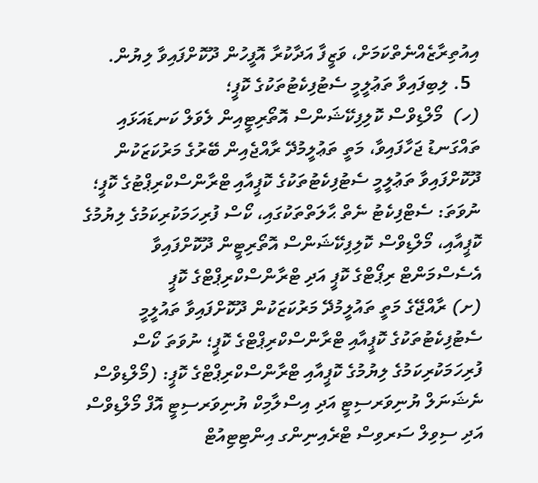އިއުތިރާޒެއްނެތްކަމަށް، ވަޒީފާ އަދާކުރާ އޮފީހުން ދޫކޮށްފައިވާ ލިޔުން.
  5. ލިބިފައިވާ ތަޢުލީމީ ސެޓުފިކެޓުތަކުގެ ކޮޕީ؛
(ހ)  މޯލްޑިވްސް ކޮލިފިކޭޝަންސް އޮތޯރިޓީއިން ލެވަލް ކަނޑައަޅައި ތައްގަނޑު ޖަހާފައިވާ، މަތީ ތަޢުލީމުދޭ ރާއްޖެއިން ބޭރުގެ މަރުކަޒަކުން ދޫކޮށްފައިވާ ތަޢުލީމީ ސެޓުފިކެޓުތަކުގެ ކޮޕީއާއި ޓްރާންސްކްރިޕްޓުގެ ކޮޕީ؛ ނުވަތަ: ސެޓްފިކެޓު ނެތް ޙާލަތްތަކުގައި، ކޯސް ފުރިހަމަކުރިކަމުގެ ލިޔުމުގެ ކޮޕީއާއި، މޯލްޑިވްސް ކޮލިފިކޭޝަންސް އޮތޯރިޓީން ދޫކޮށްފައިވާ އެސެސްމަންޓް ރިޕޯޓްގެ ކޮޕީ އަދި ޓްރާންސްކްރިޕްޓްގެ ކޮޕީ
(ށ) ރާއްޖޭގެ މަތީ ތައުލީމުދޭ މަރުކަޒަކުން ދޫކޮށްފައިވާ ތައުލީމީ ސެޓުފިކެޓުތަކުގެ ކޮޕީއާއި ޓްރާންސްކްރިޕްޓްގެ ކޮޕީ؛ ނުވަތަ ކޯސް ފުރިހަމަކުރިކަމުގެ ލިޔުމުގެ ކޮޕީއާއި ޓްރާންސްކްރިޕްޓްގެ ކޮޕީ: (މޯލްޑިވްސް ނެޝަނަލް ޔުނިވަރސިޓީ އަދި އިސްލާމިކް ޔުނިވަރސިޓީ އޮފް މޯލްޑިވްސް އަދި ސިވިލް ސަރވިސް ޓްރެއިނިންގ އިންޓިޓިއުޓް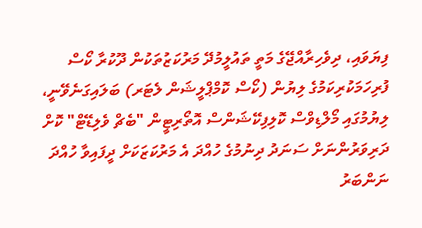ފިޔަވައި، ދިވެހިރާއްޖޭގެ މަތީ ތައުލީމުދޭ މަރުކަޒުތަކުން ދޫކުރާ ކޯސް ފުރިހަމަކުރިކަމުގެ ލިޔުން (ކޯސް ކޮމްޕްލީޝަން ލެޓަރ) ބަލައިގަނެވޭނީ، ލިޔުމުގައި މޯލްޑިވްސް ކޮލިފިކޭޝަންސް އޮތޯރިޓީން "ބެޗް ވެލިޑޭޓް" ކޮށް ދަރިވަރުންނަށް ސަނަދު ދިނުމުގެ ހުއްދަ އެ މަރުކަޒަކަށް ދީފައިވާ ހުއްދަ ނަންބަރު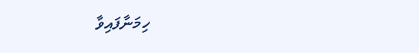ހިމަނާފައިވާ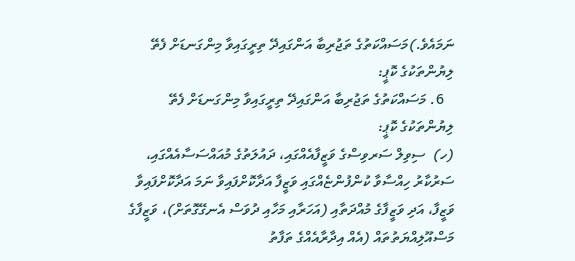ނަމައެވެ.)މަސައްކަތުގެ ތަޖުރިބާ އަންގައިދޭ ތިރީގައިވާ މިންގަނޑަށް ފެތޭ ލިޔުންތަކުގެ ކޮޕީ:
   6. މަސައްކަތުގެ ތަޖުރިބާ އަންގައިދޭ ތިރީގައިވާ މިންގަނޑަށް ފެތޭ ލިޔުންތަކުގެ ކޮޕީ:
(ހ)  ސިވިލް ސަރވިސްގެ ވަޒީފާއެއްގައި، ދައުލަތުގެ މުއައްސަސާއެއްގައި، ސަރުކާރު ހިއްސާވާ ކުންފުންޏެއްގައި ވަޒީފާ އަދާކޮށްފައިވާ ނަމަ އަދާކޮށްފައިވާ ވަޒީފާ، އަދި ވަޒީފާގެ މުއްދަތާއި (އަހަރާއި މަހާއި ދުވަސް އެނގޭގޮތަށް)، ވަޒީފާގެ މަސްއޫލިއްޔަތުތައް (އެއް އިދާރާއެއްގެ ތަފާތު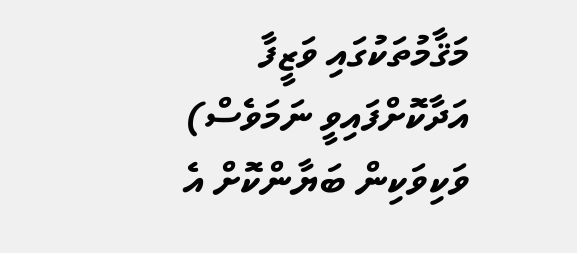މަޤާމުތަކުގައި ވަޒީފާ އަދާކޮށްފައިވީ ނަމަވެސް) ވަކިވަކިން ބަޔާންކޮށް އެ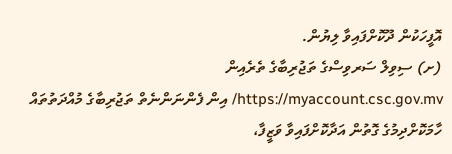އޮފީހަކުން ދޫކޮށްފައިވާ ލިޔުން.
(ށ) ސިވިލް ސަރވިސްގެ ތަޖުރިބާގެ ތެރެއިން https://myaccount.csc.gov.mv/ އިން ފެންނަންނެތް ތަޖުރިބާގެ މުއްދަތުތައް ހާމަކޮށްދިމުގެ ގޮތުން އަދާކޮށްފައިވާ ވަޒީފާ،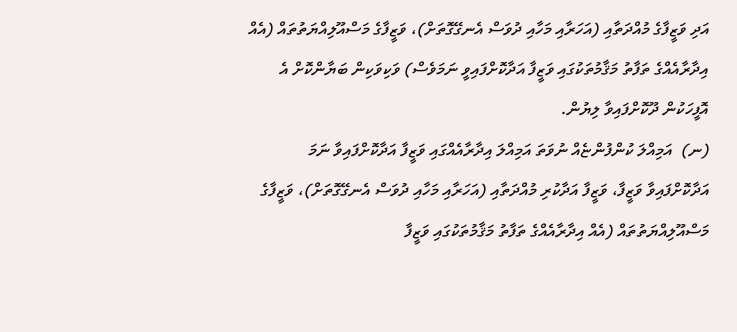އަދި ވަޒީފާގެ މުއްދަތާއި (އަހަރާއި މަހާއި ދުވަސް އެނގޭގޮތަށް)، ވަޒީފާގެ މަސްއޫލިއްޔަތުތައް (އެއް އިދާރާއެއްގެ ތަފާތު މަޤާމުތަކުގައި ވަޒީފާ އަދާކޮށްފައިވީ ނަމަވެސް) ވަކިވަކިން ބަޔާންކޮށް އެ އޮފީހަކުން ދޫކޮށްފައިވާ ލިޔުން.
(ނ)  އަމިއްލަ ކުންފުންޏެއް ނުވަތަ އަމިއްލަ އިދާރާއެއްގައި ވަޒީފާ އަދާކޮށްފައިވާ ނަމަ އަދާކޮށްފައިވާ ވަޒީފާ، ވަޒީފާ އަދާކުރި މުއްދަތާއި (އަހަރާއި މަހާއި ދުވަސް އެނގޭގޮތަށް)، ވަޒީފާގެ މަސްއޫލިއްޔަތުތައް (އެއް އިދާރާއެއްގެ ތަފާތު މަޤާމުތަކުގައި ވަޒީފާ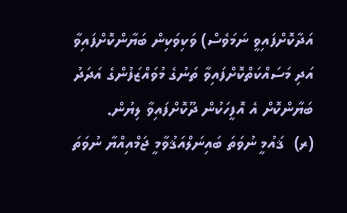އަދާކޮށްފައިވީ ނަމަވެސް) ވަކިވަކިން ބަޔާންކޮށްފައިވާ އަދި މަސައްކަތްކޮށްފައިވާ ތަނުގެ މުވައްޒަފުންގެ އަދަދު ބަޔާންކޮށް އެ އޮފީހަކުން ދޫކޮށްފައިވާ ލިޔުން.
(ރ)  ޤައުމީ ނުވަތަ ބައިނަލްއަޤުވާމީ ޖަމްއިއްޔާ ނުވަތަ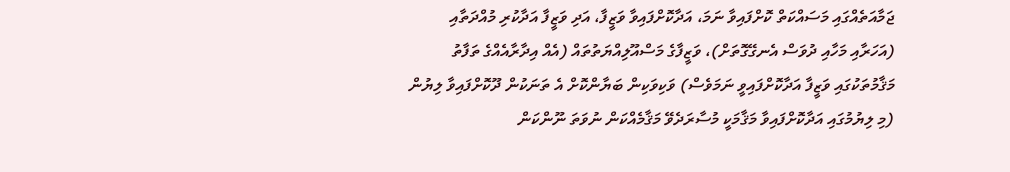ޖަމާއަތެއްގައި މަސައްކަތް ކޮށްފައިވާ ނަމަ، އަދާކޮށްފައިވާ ވަޒީފާ، އަދި ވަޒީފާ އަދާކުރި މުއްދަތާއި (އަހަރާއި މަހާއި ދުވަސް އެނގޭގޮތަށް)، ވަޒީފާގެ މަސްއޫލިއްޔަތުތައް (އެއް އިދާރާއެއްގެ ތަފާތު މަޤާމުތަކުގައި ވަޒީފާ އަދާކޮށްފައިވީ ނަމަވެސް) ވަކިވަކިން ބަޔާންކޮށް އެ ތަނަކުން ދޫކޮށްފައިވާ ލިޔުން (މި ލިޔުމުގައި އަދާކޮށްފައިވާ މަޤާމަކީ މުސާރަދެވޭ މަޤާމެއްކަން ނުވަތަ ނޫންކަން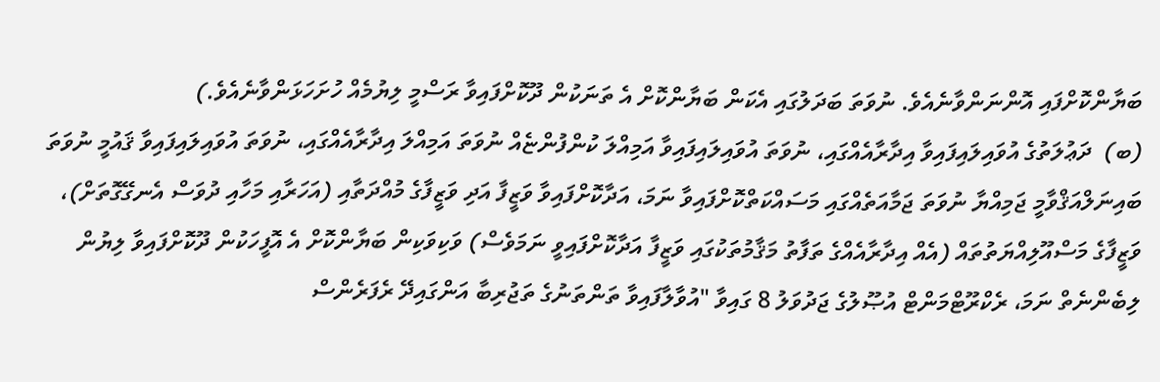ބަޔާންކޮށްފައި އޮންނަންވާނެއެވެ. ނުވަތަ ބަދަލުގައި އެކަން ބަޔާންކޮށް އެ ތަނަކުން ދޫކޮށްފައިވާ ރަސްމީ ލިޔުމެއް ހުށަހަޅަންވާނެއެވެ.)
(ބ)  ދަޢުލަތުގެ އުވައިލައިފައިވާ އިދާރާއެއްގައި، ނުވަތަ އުވައިލައިފައިވާ އަމިއްލަ ކުންފުންޏެއް ނުވަތަ އަމިއްލަ އިދާރާއެއްގައި، ނުވަތަ އުވައިލައިފައިވާ ޤައުމީ ނުވަތަ ބައިނަލްއަޤްވާމީ ޖަމިއްޔާ ނުވަތަ ޖަމާއަތެއްގައި މަސައްކަތްކޮށްފައިވާ ނަމަ، އަދާކޮށްފައިވާ ވަޒީފާ އަދި ވަޒީފާގެ މުއްދަތާއި (އަހަރާއި މަހާއި ދުވަސް އެނގޭގޮތަށް)، ވަޒީފާގެ މަސްއޫލިއްޔަތުތައް (އެއް އިދާރާއެއްގެ ތަފާތު މަޤާމުތަކުގައި ވަޒީފާ އަދާކޮށްފައިވީ ނަމަވެސް) ވަކިވަކިން ބަޔާންކޮށް އެ އޮފީހަކުން ދޫކޮށްފައިވާ ލިޔުން ލިބެންނެތް ނަމަ، ރެކްރޫޓްމަންޓް އުޞޫލުގެ ޖަދުވަލު 8 ގައިވާ "އުވާލާފައިވާ ތަންތަނުގެ ތަޖުރިބާ އަންގައިދޭ ރެފަރެންސް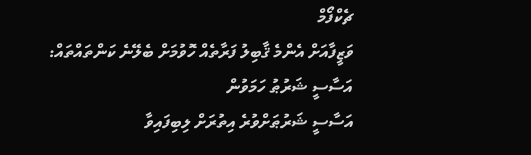ޗެކްފޯމް
ވަޒީފާއަށް އެންމެ ޤާބިލު ފަރާތެއް ހޮވުމަށް ބެލޭނެ ކަންތައްތައް:
އަސާސީ ޝަރުޠު ހަމަވުން
އަސާސީ ޝަރުޠަށްވުރެ އިތުރަށް ލިބިފައިވާ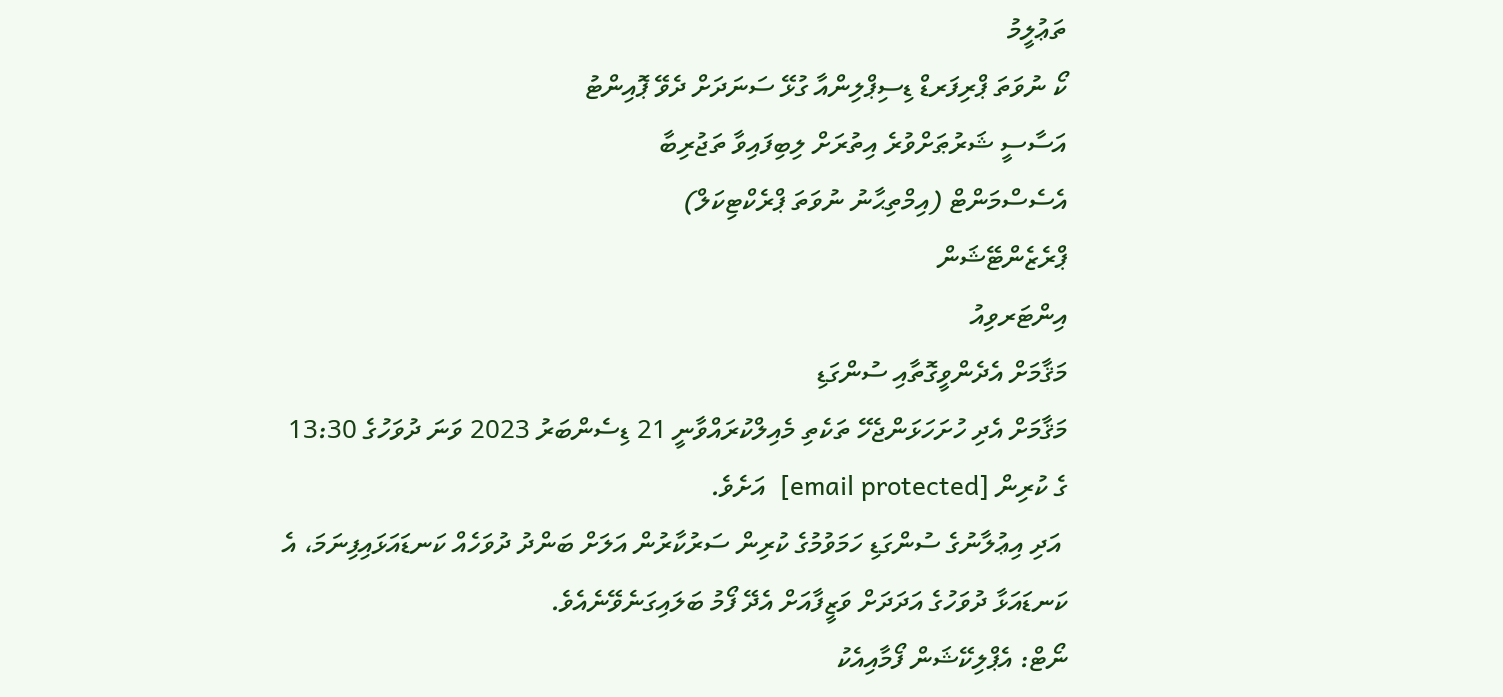ތަޢުލީމު
ކޯ ނުވަތަ ޕްރިފަރޑް ޑިސިޕްލިންއާ ގުޅޭ ސަނަދަށް ދެވޭ ޕޮއިންޓު
އަސާސީ ޝަރުޠަށްވުރެ އިތުރަށް ލިބިފައިވާ ތަޖުރިބާ
އެސެސްމަންޓް (އިމްތިޙާނު ނުވަތަ ޕްރެކްޓިކަލް)
ޕްރެޒެންޓޭޝަން
އިންޓަރވިއު
މަޤާމަށް އެދެންވީގޮތާއި ސުންގަޑި
މަޤާމަށް އެދި ހުށަހަޅަންޖެހޭ ތަކެތި މެއިލްކުރައްވާނީ 21 ޑިސެންބަރު 2023 ވަނަ ދުވަހުގެ 13:30 ގެ ކުރިން [email protected]  އަށެވެ.
 އަދި އިޢުލާނުގެ ސުންގަޑި ހަމަވުމުގެ ކުރިން ސަރުކާރުން އަލަށް ބަންދު ދުވަހެއް ކަނޑައަޅައިފިނަމަ، އެ ކަނޑައަޅާ ދުވަހުގެ އަދަދަށް ވަޒީފާއަށް އެދޭ ފޯމު ބަލައިގަނެވޭނެއެވެ.
ނޯޓް: އެޕްލިކޭޝަން ފޯމާއިއެކު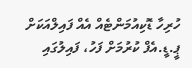ހުރިހާ ޑޮކިއުމަންޓެއް އެއް ފައިލްއަކަށް ޕީ.ޑީ.އެފް ކުރުމަށް ފަހު، ފައިލުގައި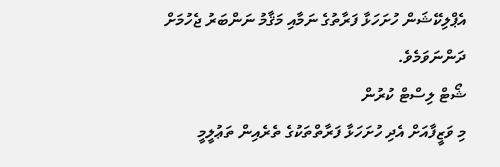އެޕްލިކޭޝަން ހުށަހަޅާ ފަރާތުގެ ނަމާއި މަޤާމު ނަންބަރު ޖެހުމަށް ދަންނަވަމެވެ.
ޝޯޓް ލިސްޓް ކުރުން
މި ވަޒީފާއަށް އެދި ހުށަހަޅާ ފަރާތްތަކުގެ ތެރެއިން ތަޢުލީމީ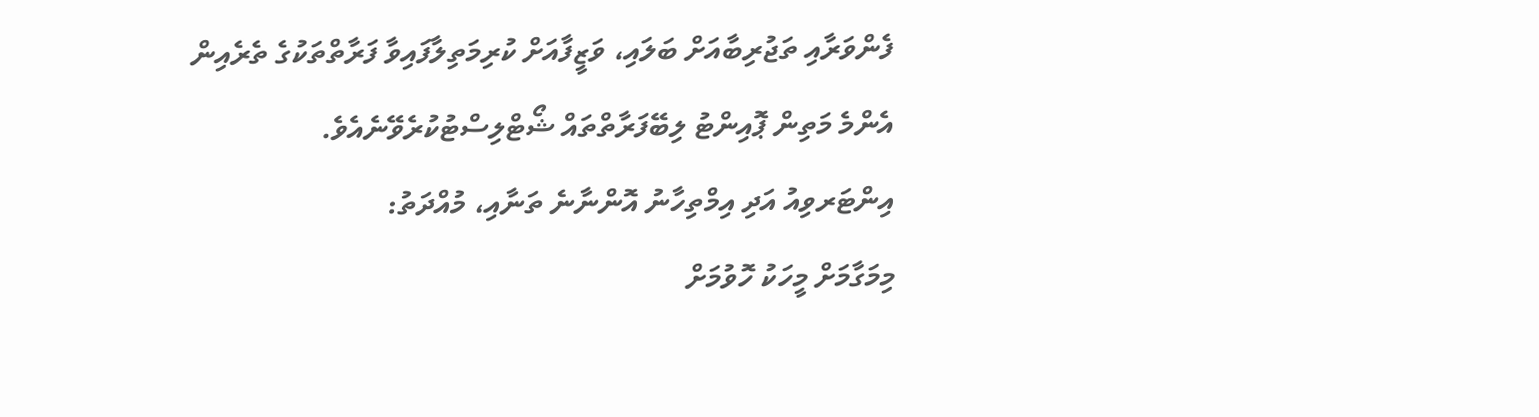ފެންވަރާއި ތަޖުރިބާއަށް ބަލައި، ވަޒީފާއަށް ކުރިމަތިލާފައިވާ ފަރާތްތަކުގެ ތެރެއިން އެންމެ މަތިން ޕޮއިންޓު ލިބޭފަރާތްތައް ޝޯޓްލިސްޓުކުރެވޭނެއެވެ.
އިންޓަރވިއު އަދި އިމްތިހާނު އޮންނާނެ ތަނާއި، މުއްދަތު:
މިމަގާމަށް މީހަކު ހޮވުމަށް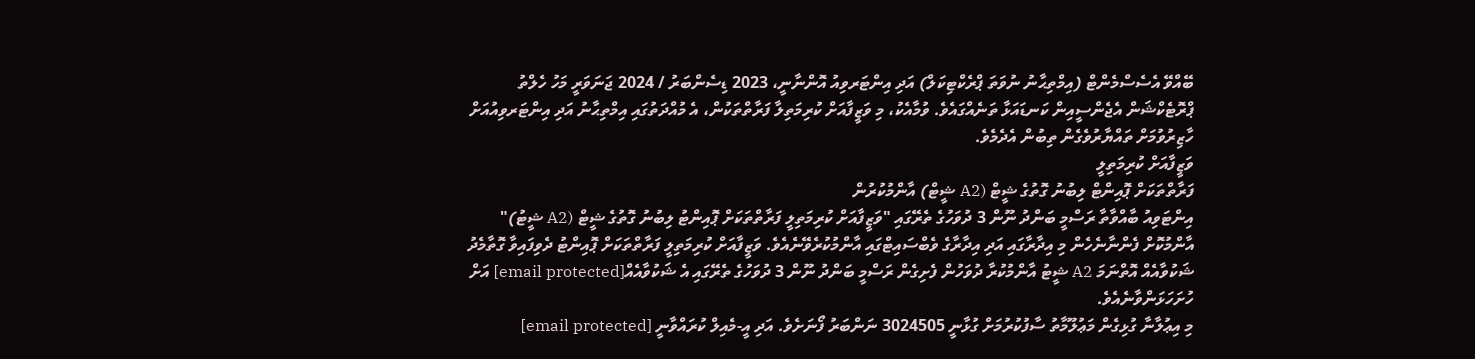ބޭއްވޭ އެސެސްމެންޓް (އިމްތިޙާނު ނުވަތަ ޕްރެކްޓިކަލް) އަދި އިންޓަރވިއު އޮންނާނީ، 2023 ޑިސެންބަރު / 2024 ޖަނަވަރީ މަހު ހެލްތު ޕްރޮޓެކްޝަން އެޖެންސީއިން ކަނޑައަޅާ ތަނެއްގައެވެ. ވުމާއެކު، މި ވަޒީފާއަށް ކުރިމަތިލާ ފަރާތްތަކުން، އެ މުއްދަތުގައި އިމްތިޙާނު އަދި އިންޓަރވިއުއަށް ހާޒިރުވުމަށް ތައްޔާރުވެގެން ތިބުން އެދެމެވެ.
ވަޒީފާއަށް ކުރިމަތިލީ
ފަރާތްތަކަށް ޕޮއިންޓް ލިބުނު ގޮތުގެ ޝީޓް (A2 ޝީޓް) އާންމުކުރުން
އިންޓަވިއު ބާއްވާތާ ރަސްމީ ބަންދު ނޫން 3 ދުވަހުގެ ތެރޭގައި "ވަޒީފާއަށް ކުރިމަތިލީ ފަރާތްތަކަށް ޕޮއިންޓު ލިބުނު ގޮތުގެ ޝީޓް (A2 ޝީޓު)" އާންމުކޮށް ފެންނާނެހެން މި އިދާރާގައި އަދި އިދާރާގެ ވެބްސައިޓްގައި އާންމުކުރެވޭނެއެވެ. ވަޒީފާއަށް ކުރިމަތިލީ ފަރާތްތަކަށް ޕޮއިންޓު ދެވިފައިވާ ގޮތާމެދު ޝަކުވާއެއް އޮތްނަމަ A2 ޝީޓު އާންމުކުރާ ދުވަހުން ފެށިގެން ރަސްމީ ބަންދު ނޫން 3 ދުވަހުގެ ތެރޭގައި އެ ޝަކުވާއެއް[email protected] އަށް ހުށަހަޅަންވާނެއެވެ.
މި އިޢުލާނާ ގުޅިގެން މަޢުލޫމާތު ސާފުކުރުމަށް ގުޅާނީ 3024505 ނަންބަރު ފޯނަށެވެ. އަދި އީ-މެއިލް ކުރައްވާނީ [email protected]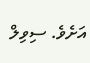އަށެވެ. ސިވިލް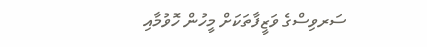ސަރވިސްގެ ވަޒީފާތަކަށް މީހުން ހޮވުމާއި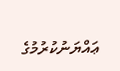ޢައްޔަނުކުރުމުގެ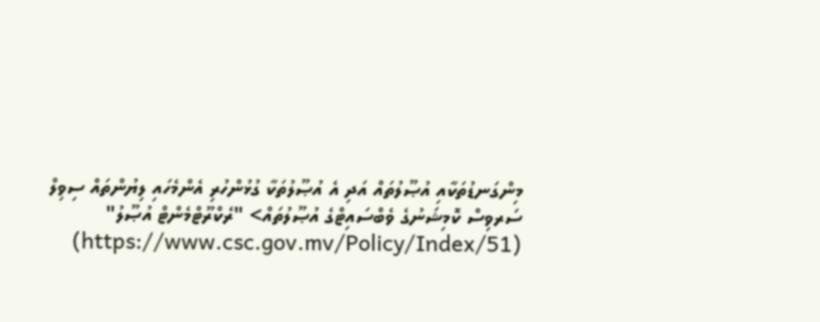މިންގަނޑުތަކާއި އުޞޫލުތައް އަދި އެ އުޞޫލުތަކާ ގުޅުންހުރި އެންމެހައި ލިޔުންތައް ސިވިލް ސަރވިސް ކޮމިޝަނުގެ ވެބްސައިޓްގެ އުޞޫލުތައް> "ރެކްރޫޓްމެންޓް އުޞޫލު" (https://www.csc.gov.mv/Policy/Index/51)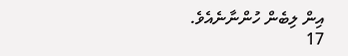އިން ލިބެން ހުންނާނެއެވެ.
17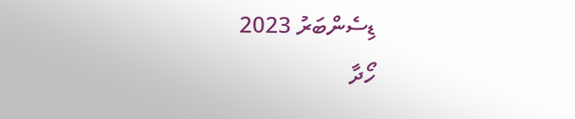ޑިސެންބަރު 2023
ހޯދާ